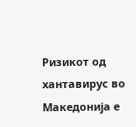Ризикот од хантавирус во Македонија е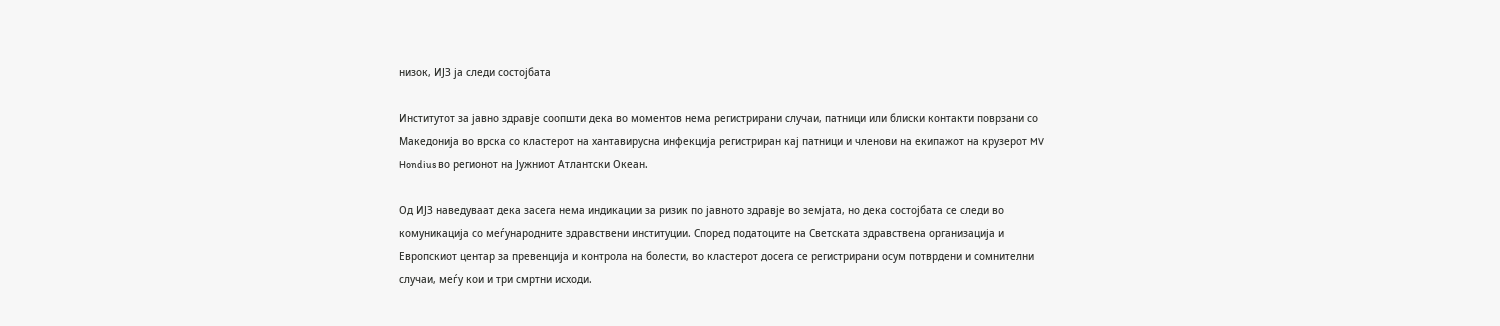низок, ИЈЗ ја следи состојбата

Институтот за јавно здравје соопшти дека во моментов нема регистрирани случаи, патници или блиски контакти поврзани со Македонија во врска со кластерот на хантавирусна инфекција регистриран кај патници и членови на екипажот на крузерот MV Hondius во регионот на Јужниот Атлантски Океан.

Од ИЈЗ наведуваат дека засега нема индикации за ризик по јавното здравје во земјата, но дека состојбата се следи во комуникација со меѓународните здравствени институции. Според податоците на Светската здравствена организација и Европскиот центар за превенција и контрола на болести, во кластерот досега се регистрирани осум потврдени и сомнителни случаи, меѓу кои и три смртни исходи.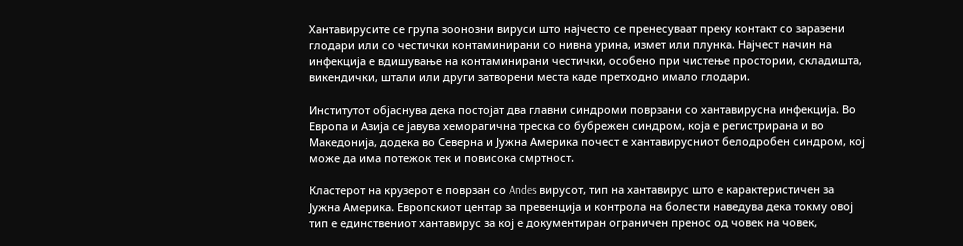Хантавирусите се група зоонозни вируси што најчесто се пренесуваат преку контакт со заразени глодари или со честички контаминирани со нивна урина, измет или плунка. Најчест начин на инфекција е вдишување на контаминирани честички, особено при чистење простории, складишта, викендички, штали или други затворени места каде претходно имало глодари.

Институтот објаснува дека постојат два главни синдроми поврзани со хантавирусна инфекција. Во Европа и Азија се јавува хеморагична треска со бубрежен синдром, која е регистрирана и во Македонија, додека во Северна и Јужна Америка почест е хантавирусниот белодробен синдром, кој може да има потежок тек и повисока смртност.

Кластерот на крузерот е поврзан со Andes вирусот, тип на хантавирус што е карактеристичен за Јужна Америка. Европскиот центар за превенција и контрола на болести наведува дека токму овој тип е единствениот хантавирус за кој е документиран ограничен пренос од човек на човек,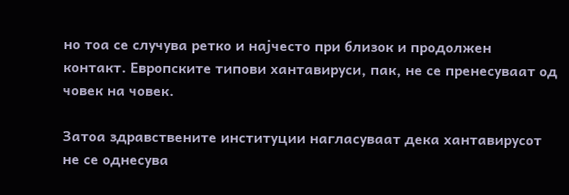но тоа се случува ретко и најчесто при близок и продолжен контакт. Европските типови хантавируси, пак, не се пренесуваат од човек на човек.

Затоа здравствените институции нагласуваат дека хантавирусот не се однесува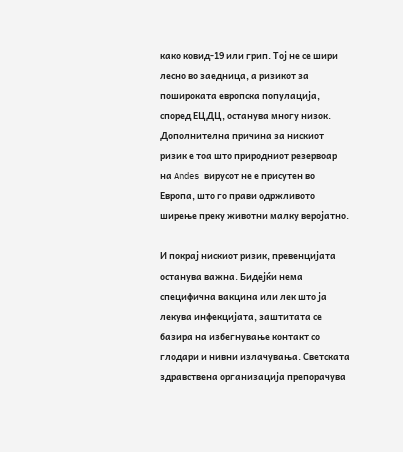како ковид-19 или грип. Тој не се шири лесно во заедница, а ризикот за пошироката европска популација, според ЕЦДЦ, останува многу низок. Дополнителна причина за нискиот ризик е тоа што природниот резервоар на Andes вирусот не е присутен во Европа, што го прави одржливото ширење преку животни малку веројатно.

И покрај нискиот ризик, превенцијата останува важна. Бидејќи нема специфична вакцина или лек што ја лекува инфекцијата, заштитата се базира на избегнување контакт со глодари и нивни излачувања. Светската здравствена организација препорачува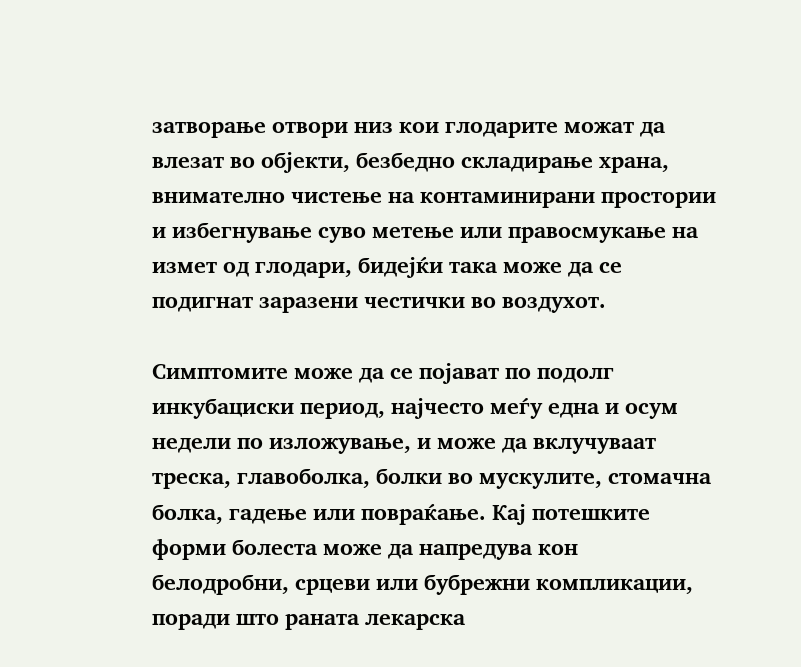затворање отвори низ кои глодарите можат да влезат во објекти, безбедно складирање храна, внимателно чистење на контаминирани простории и избегнување суво метење или правосмукање на измет од глодари, бидејќи така може да се подигнат заразени честички во воздухот.

Симптомите може да се појават по подолг инкубациски период, најчесто меѓу една и осум недели по изложување, и може да вклучуваат треска, главоболка, болки во мускулите, стомачна болка, гадење или повраќање. Кај потешките форми болеста може да напредува кон белодробни, срцеви или бубрежни компликации, поради што раната лекарска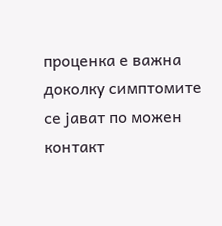проценка е важна доколку симптомите се јават по можен контакт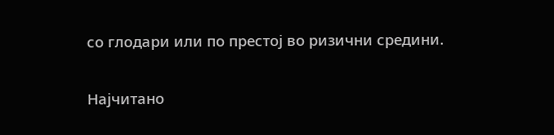со глодари или по престој во ризични средини.

Најчитано